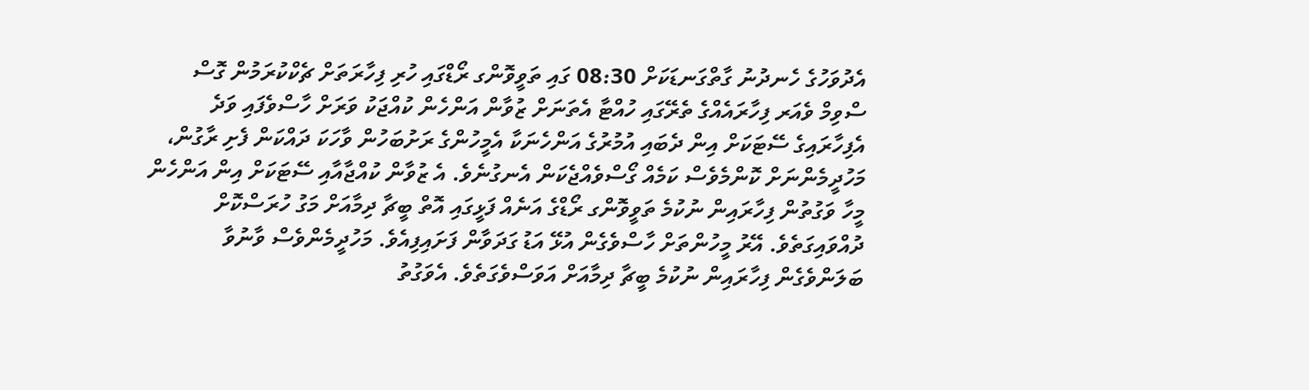އެދުވަހުގެ ހެނދުނު ގާތްގަނޑަކަށް 08:30 ގައި ތަވީވޮންގ ރޯޑްގައި ހުރި ފިހާރަތަށް ޗެކްކުރަމުން ގޮސް ސްވިމް ވެއަރ ފިހާރައެއްގެ ތެރޭގައި ހުއްޓާ އެތަނަށް ޒުވާން އަންހެން ކުއްޖަކު ވަރަށް ހާސްވެފައި ވަދެ އެފިހާރައިގެ ސޭޓަކަށް އިން ދެބައި އުމުރުގެ އަންހެނަކާ އެމީހުންގެ ރަށުބަހުން ވާހަކަ ދައްކަން ފެށި ރާގުން، މަހުދީމެންނަށް ކޮންމެވެސް ކަމެއް ގޯސްވެއްޖެކަން އެނގުނެވެ. އެ ޒުވާން ކުއްޖާއާއި ސޭޓަކަށް އިން އަންހެން މީހާ ވަގުތުން ފިހާރައިން ނުކުމެ ތަވީވޮންގ ރޯޑްގެ އަނެއް ފަޅީގައި އޮތް ބީޗާ ދިމާއަށް މަގު ހުރަސްކޮށް ދުއްވައިގަތެވެ. އޭރު މީހުންތަށް ހާސްވެގެން އުޅޭ އަޑު ގަދަވާން ފަށައިފިއެވެ. މަހުދީމެންވެސް ވާނުވާ ބަލަންވެގެން ފިހާރައިން ނުކުމެ ބީޗާ ދިމާއަށް އަވަސްވެގަތެވެ. އެވަގުތު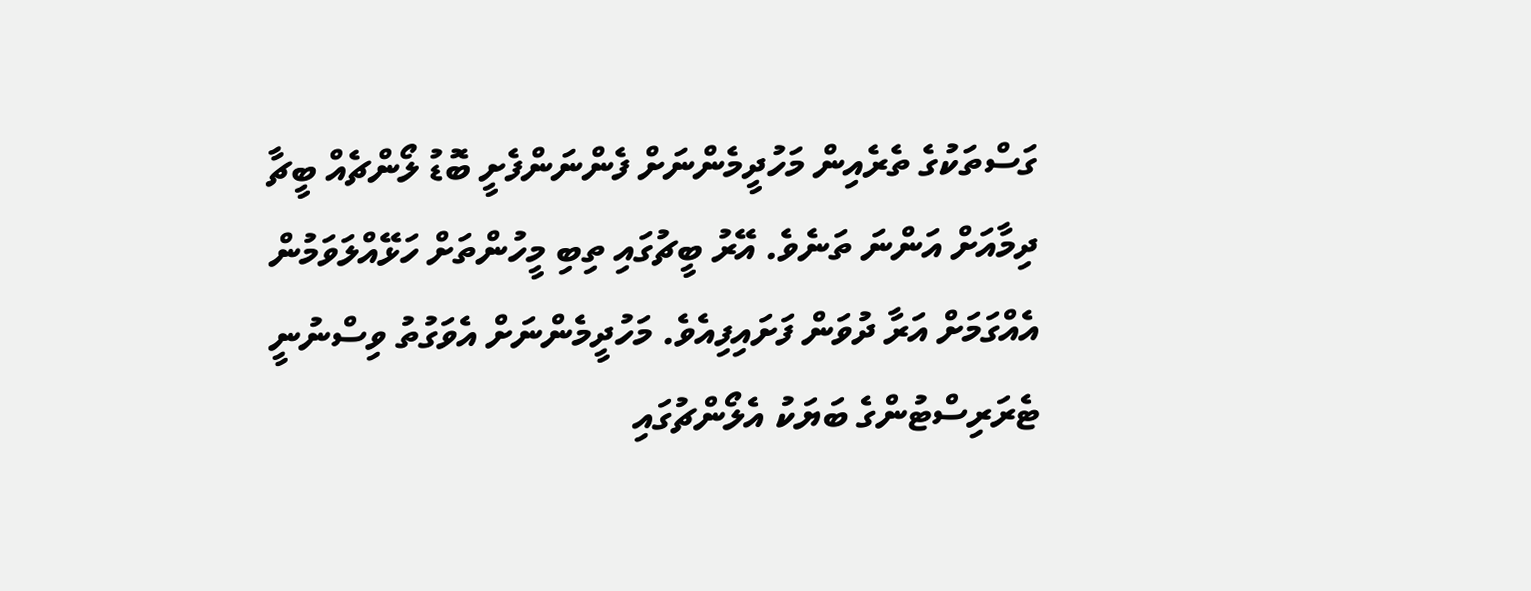ގަސްތަކުގެ ތެރެއިން މަހުދީމެންނަށް ފެންނަންފެށީ ބޮޑު ލޯންޗެއް ބީޗާ ދިމާއަށް އަންނަ ތަނެވެ. އޭރު ބީޗުގައި ތިބި މީހުންތަށް ހަޅޭއްލަވަމުން އެއްގަމަށް އަރާ ދުވަން ފަށައިފިއެވެ. މަހުދީމެންނަށް އެވަގުތު ވިސްނުނީ ޓެރަރިސްޓުންގެ ބަޔަކު އެލޯންޗުގައި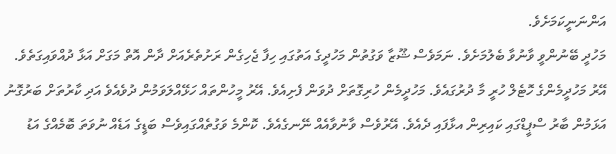އަންނަނީކަމަށެވެ.
މަހުދީ ބޭނުންވީ ވާނުވާ ބެލުމަށެވެ. ނަމަވެސް ޝޫޒާ ވަގުތުން މަހުދީގެ އަތުގައި ހިފާ ޖެހިގެން ރަށުތެރެއަށް ދާން އޮތް މަގަށް އަޅާ ދުއްވައިގަތެވެ. އޭރު މަހުދީމެންގެ ހޮޓެލް ހުރީ މާ ދުރުގައެވެ. މަހުދީމެން ހުރިގޮތަށް ދުވަން ފެށިއެވެ. އޭރު މީހުންތައް ހަޅޭއްލަވަމުން ދުވެއެވެ އަދި ކާރުތަށް ބަރުގޮނު އަޅަމުން ބާރު ސްޕީޑްގައި ކައިރިން އޅާފައި ދެއެވެ. އޭރުވެސް ވާނުވާއެއް ނޭނގެއެވެ. ކޮންމެ ވަގުތެއްގައިވެސް ބަޑީގެ އަޑެއް ނުވަތަ ބޮމެއްގެ އަޑު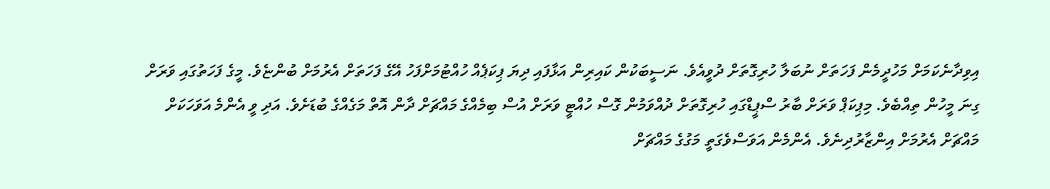އިވިދާނެކަމަށް މަހުދީމެން ފަހަތަށް ނުބަލާ ހުރިގޮތަށް ދުވީއެވެ. ނަސީބަކުން ކައިރިން އަޅާފައި ދިޔަ ޕިކަޕެއް ހުއްޓުމަށްފަހު އޭގެ ފަހަތަށް އެރުމަށް ބުންޏެވެ. މީގެ ފަހަތުގައި ވަރަށް ގިނަ މީހުން ތިއްބެވެ. މިޕިކަޕް ވަރަށް ބާރު ސްޕީޑްގައި ހުރިގޮތަށް ދުއްވަމުން ގޮސް ހުއްޓީ ވަރަށް އުސް ބިމެއްގެ މައްޗަށް ދާން އޮތް މަގެއްގެ ބުޑަށެވެ. އަދި ވީ އެންމެ އަވަހަކަށް މައްޗަށް އެރުމަށް އިންޒާރުދިނެވެ. އެންމެން އަވަސްވެގަތީ މަގުގެ މައްޗަށް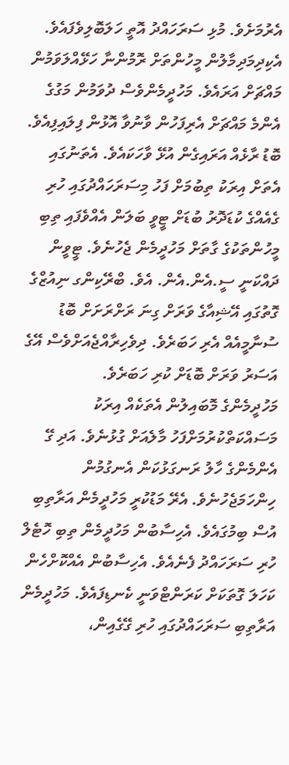އެރުމަށެވެ. މުޅި ސަރަހައްދު އޮތީ ހަލަބޮލިވެފައެވެ. އެކިދިމަދިމާލުން މީހުންތަށް ރޮމުންނާ ހަޅޭއްލަވަމުން މައްޗަށް އަރައެވެ. މަހުދީމެންވެސް ދުވަމުން މަގުގެ އެންމެ މައްޗަށް އެރިފަހުން ވާނުވާ އޮޅުން ފިލައިފިއެވެ. ބޮޑު ރާޅެއް އަރައިގެން އުޅޭ ވާހަކައެވެ. އެތަނުގައި އެތަށް އިރަކު ތިބުމަށް ފަހު މިސަރަހައްދުގައި ހުރި ގެއެއްގެ ކުޑަދޮރު ބުޑަށް ޓީވީ ބަލަން އެއްވެފައި ތިބި މީހުންތަކުގެ ގާތަށް މަހުދީމެން ޖެހުނެވެ. ޓީވީން ދައްކަނީ ސީ.އެން.އެން. އެވެ. ބްރޭކިންގ ނިއުޒްގެ ގޮތުގައި އޭޝިއާގެ ވަރަށް ގިނަ ރަށްރަށަށް ބޮޑު ސުނާމީއެއް އެރި ހަބަރެވެ. ދިވެހިރާއްޖެއަށްވެސް އޭގެ އަސަރު ވަރަށް ބޮޑަށް ކުރި ހަބަރެވެ.
މަހުދީމެންގެ މޮބައިލުން އެތަކެއް އިރަކު މަސައްކަތްކުރުމަށްފަހު މާލެއަށް ގުޅުނެވެ. އަދި ގޭ އެންމެންގެ ހާލު ރަނގަޅުކަން އެނގުމުން ހިންހަމަޖެހުނެވެ. އެރޭ މަޑުކުރީ މަހުދީމެން އަރާތިބި އުސް ބިމުގައެވެ. އެހިސާބުން މަހުދީމެން ތިބި ހޮޓެލް ހުރި ސަރަހައްދު ފެނެއެވެ. އެހިސާބުން އެއްކޮށްހެން ކަހަލަ ގޮތަކަށް ކަރަންޓްވަނީ ކެނޑިފައެވެ. މަހުދީމެން އަރާތިބި ސަރަހައްދުގައި ހުރި ގޭގެއިން،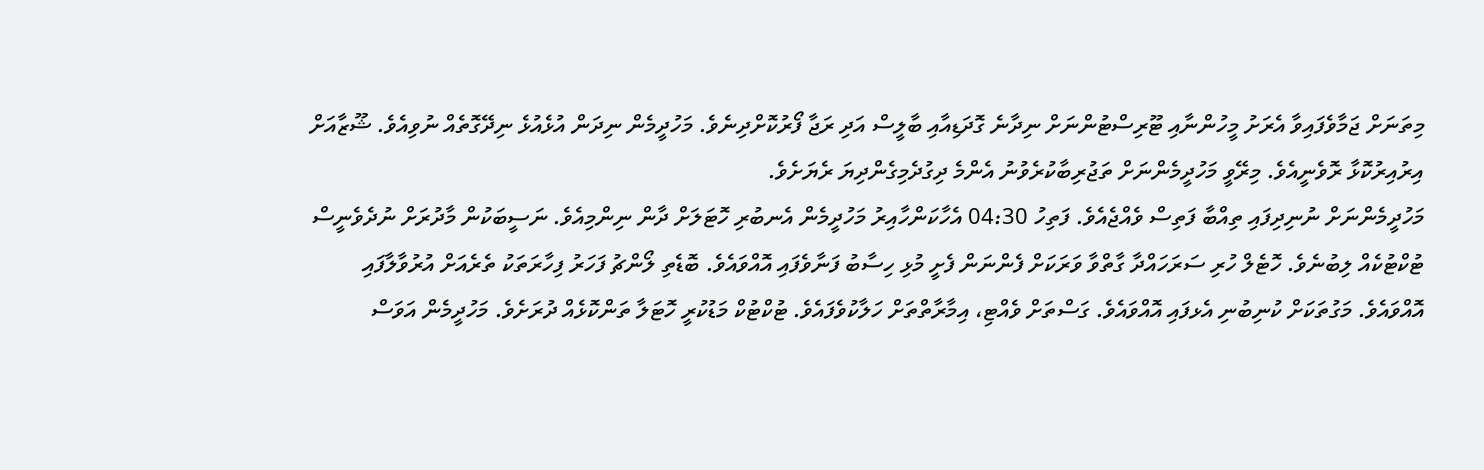މިތަނަށް ޖަމާވެފައިވާ އެރަށު މީހުންނާއި ޓޫރިސްޓުންނަށް ނިދާނެ ގޮދަޑިއާއި ބާލީސް އަދި ރަޖާ ފޯރުކޮށްދިނެވެ. މަހުދީމެން ނިދަން އުޅެއުޅެ ނިދޭގޮތެއް ނުވިއެވެ. ޝޫޒާއަށް އިރުއިރުކޮޅާ ރޮވެނީއެވެ. މިރޭވީ މަހުދީމެންނަށް ތަޖުރިބާކުރެވުނު އެންމެ ދިގުދެމިގެންދިޔަ ރެޔަށެވެ.
މަހުދީމެންނަށް ނުނިދިފައި ތިއްބާ ފަތިސް ވެއްޖެއެވެ. ފަތިހު 04:30 އެހާކަންހާއިރު މަހުދީމެން އެނބުރި ހޮޓަލަށް ދާން ނިންމިއެވެ. ނަސީބަކުން މާދުރަށް ނުދެވެނީސް ޓުކްޓުކެއް ލިބުނެވެ. ހޮޓެލް ހުރި ސަރަހައްދާ ގާތްވާ ވަރަކަށް ފެންނަން ފެށީ މުޅި ހިސާބު ފަނާވެފައި އޮއްވައެވެ. ބޮޑެތި ލޯންޗު ފަހަރު ފިހާރަތަކު ތެރެއަށް އުރުވާލާފައި އޮއްވައެވެ. މަގުތަކަށް ކުނިބުނި އެޅފައި އޮއްވައެވެ. ގަސްތަށް ވެއްޓި، އިމާރާތްތަށް ހަލާކުވެފައެވެ. ޓުކްޓުކް މަޑުކުރީ ހޮޓަލާ ތަންކޮޅެއް ދުރަށެވެ. މަހުދީމެން އަވަސް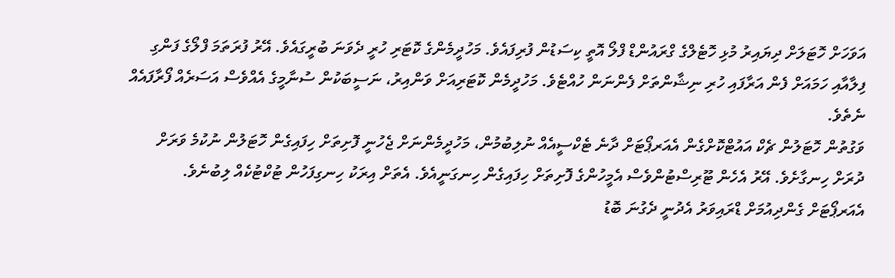އަވަހަށް ހޮޓަލަށް ދިޔައިރު މުޅި ހޮޓެލްގެ ގްރައުންޑް ފްލޯ އޮތީ ކިސަޑުން ފުރިފައެވެ. މަހުދީމެންގެ ކޮޓަރި ހުރީ ދެވަނަ ބުރީގައެވެ. އޭރު ފުރަތަމަ ފްލޯގެ ފަންގި ފިލާއާއި ހަމައަށް ފެން އަރާފައި ހުރި ނިޝާންތަށް ފެންނަން ހުއްޓެވެ. މަހުދީމެން ކޮޓަރިއަށް ވަންއިރު، ނަސީބަކުން ސުނާމީގެ އެއްވެސް އަސަރެއް ފޯރާފައެއް ނެތެވެ.
ވަގުތުން ހޮޓަލުން ޗެކް އައުޓްކޮށްގެން އެއަރޕޯޓަށް ދާނެ ޓެކްސީއެއް ނުލިބުމުން، މަހުދީމެންނަށް ޖެހުނީ ފޮށިތަށް ހިފައިގެން ހޮޓަލުން ނުކުމެ ވަރަށް ދުރަށް ހިނގާށެވެ. އޭރު އެހެން ޓޫރިސްޓުންވެސް އެމީހުންގެ ފޮށިތަށް ހިފައިގެން ހިނގަނީއެވެ. އެތަށް އިރަކު ހިނގިފަހުން ޓުކްޓުކެއް ލިބުނެވެ. އެއަރޕޯޓަށް ގެންދިއުމަށް ޑްރައިވަރު އެދުނީ ދެގުނަ ބޮޑު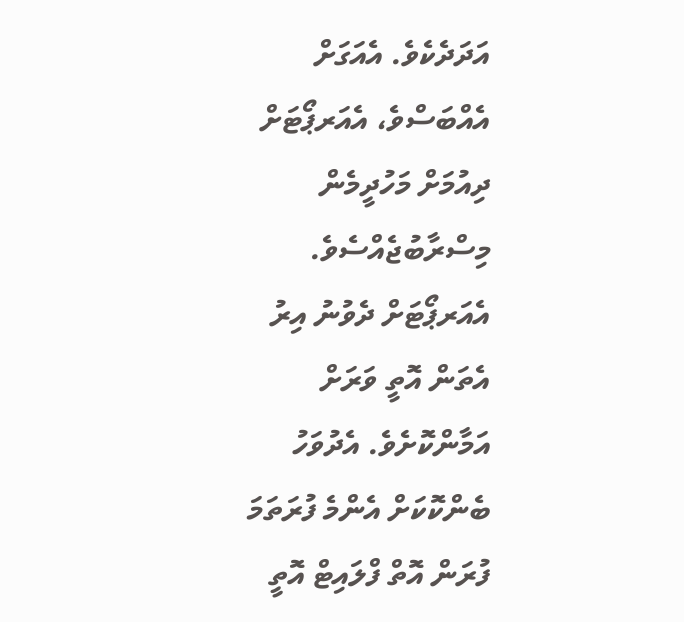އަދަދެކެވެ. އެއަގަށް އެއްބަސްވެ، އެއަރޕޯޓަށް ދިއުމަށް މަހުދީމެން މިސްރާބުޖެއްސެވެ.
އެއަރޕޯޓަށް ދެވުނު އިރު އެތަން އޮތީ ވަރަށް އަމާންކޮށެވެ. އެދުވަހު ބެންކޮކަށް އެންމެ ފުރަތަމަ ފުރަން އޮތް ފްލައިޓް އޮތީ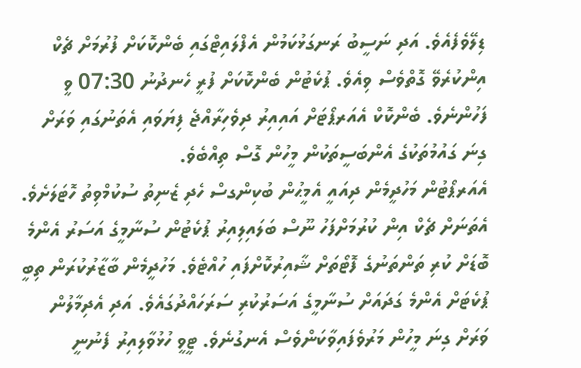ޑިލޭވެފެއެވެ. އަދި ނަސީބު ރަނގަޅުކަމުން އެފްލައިޓްގައި ބެންކޮކަށް ފުރުމަށް ޗެކް އިންކުރެވޭ ގޮތްވެސް ވިއެވެ. ޕުކެޓުން ބެންކޮކަށް ފުރީ ހެނދުނު 07:30 ވީ ފަހުންނެވެ. ބެންކޮކް އެއަރޕޯޓަށް އައިއިރު ދިވެހިރާއްޖެ ފިޔަވައި އެތަނުގައި ވަރަށް ގިނަ ގައުމުތަކުގެ އެންބަސީތަކުން މީހުން ގޮސް ތިއްބެވެ.
އެއަރޕޯޓުން މަހުދީމެން ދިއައީ އެމީޙުން ބުކިންގސް ހެދި ޒެނިތު ސުކުމްވިތު ހޮޓަލަށެވެ. އެތަނަށް ޗެކް އިން ކުރުމަށްފަހު ނޫސް ބަލައިލިއިރު ޕުކެޓުން ސުނާމީގެ އަސަރު އެންމެ ބޮޑަށް ކުރި ތަންތަނުގެ ފޮޓޯތަށް ޝާއިރުކޮށްފައި ހުއްޓެވެ. މަހުދީމެން ބާޒާރުކުރަން ތިބީ ޕުކެޓަށް އެންމެ ގަދައަށް ސުނާމީގެ އަސަރުކުރި ސަރަހައްދުގައެވެ. އަދި އެދިމާލުން ވަރަށް ގިނަ މީހުން މަރުވެފައިވާކަންވެސް އެނގުނެވެ. ޓީވީ ހުޅުވާލިއިރު ފެނުނީ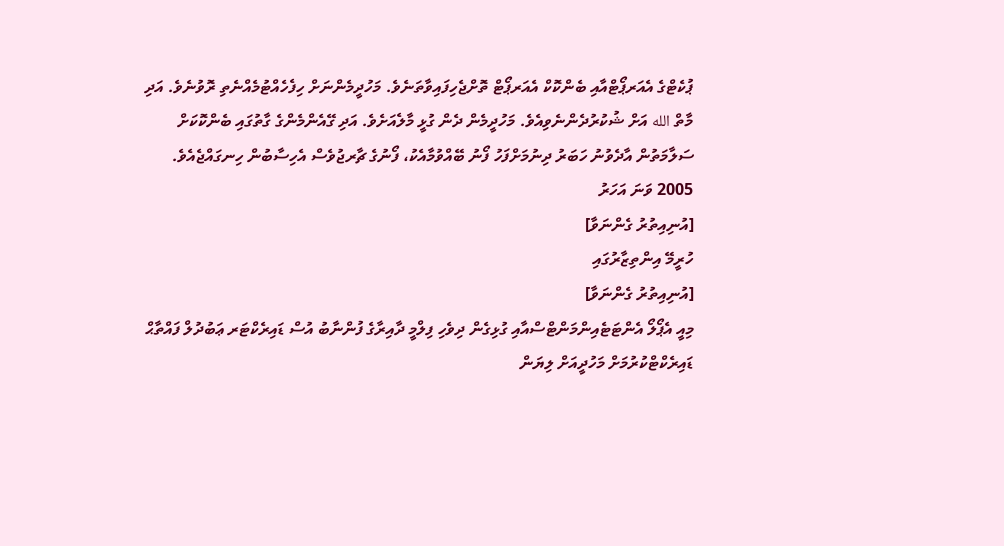ޕުކެޓްގެ އެއަރޕޯޓްއާއި ބެންކޮކް އެއަރޕޯޓް ތޮށްޖެހިފައިވާތަނެވެ. މަހުދީމެންނަށް ހިފެހެއްޓުމެއްނެތި ރޮވުނެވެ. އަދި މާތް الله އަށް ޝުކުރުދެންނެވިއެވެ. މަހުދީމެން ދެން ގުޅީ މާލެއަށެވެ. އަދި ގޭއެންމެންގެ ގާތުގައި ބެންކޮކަށް ސަލާމަތުން އާދެވުނު ހަބަރު ދިނުމަށްފަހު ފޯނު ބޭއްވުމާއެކު، ފޯނުގެ ޗާރޖުވެސް އެހިސާބުން ހިނގައްޖެއެވެ.
2005 ވަނަ އަހަރު
[އުނިއިތުރު ގެންނަވާ]
ހުރީމޭ އިންތިޒާރުގައި
[އުނިއިތުރު ގެންނަވާ]
މިއީ އެޕޯލޯ އެންޓަޓެއިންމަންޓްސްއާއި ގުޅިގެން ދިވެހި ފިލްމީ ދާއިރާގެ ފުންނާބު އުސް ޑައިރެކްޓަރ ޢަބުދުލް ފައްތާޙް ޑައިރެކްޓްކުރުމަށް މަހުދީއަށް ލިޔަން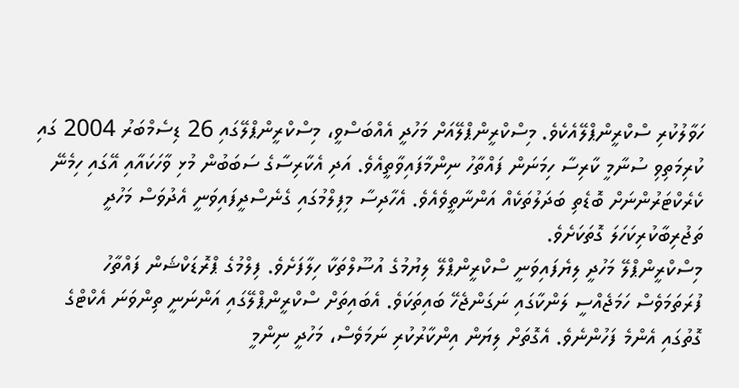ހަވާލުކުރި ސްކްރީންޕްލޭއެކެވެ. މިސްކްރީންޕްލޭއަށް މަހުދީ އެއްބަސްވީ، މިސްކްރީންޕްލޭގައި 26 ޑިސެމްބަރު 2004 ގައި ކުރިމަތިވި ސުނާމީ ކާރިސާ ހިމަނަން ފައްތާހު ނިންމާފައިވާތީއެވެ. އަދި އެކާރިސާގެ ސަބަބުން މުޅި ވާހަކައާއި އޭގައި ހިމެނޭ ކެރެކްޓަރުންނަށް ބޮޑެތި ބަދަލުތަކެއް އަންނާތީވެއެވެ. އެހާދިސާ މިފިލްމުގައި ގެނެސްދީފައިވަނީ އެދުވަސް މަހުދީ ތަޖުރިބާކުރިކަހަލަ ގޮތަކަށެވެ.
މިސްކްރީންޕްލޭ މަހުދީ ލިޔެފައިވަނީ ސްކްރީންޕްލޭ ލިޔުމުގެ އުސޫލްތަކާ ހިލާފަށެވެ. ފިލްމުގެ ޕްރޮޑަކްޝަން ފައްތާހު ފުރަތަމަވެސް ހަމަޖެއްސީ ލަންކާގައި ނަގަންޖެހޭ ބައިތަކަވެ. އެބައިތަށް ސްކްރީންޕްލޭގައި އަންނަނީ ތިންވަނަ އެކްޓްގެ ގޮތުގައި އެންމެ ފަހުންނެވެ. އެގޮތަށް ލިޔަން އިންކާރުކުރި ނަމަވެސް، މަހުދީ ނިންމީ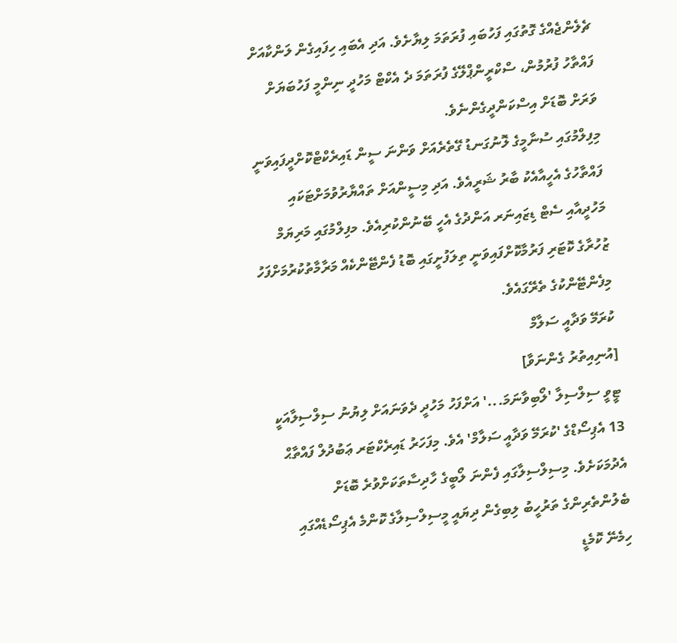ޗެލެންޖެއްގެ ގޮތުގައި ފަހުބައި ފުރަތަމަ ލިޔާށެވެ. އަދި އެބައި ހިފައިގެން ލަންކާއަށް ފައްތާހު ފުރުމުން، ސްކްރީންޕްލޭގެ ފުރަތަމަ ދެ އެކްޓް މަހުދީ ނިންމީ ފަހުބަޔަށް ވަރަށް ބޮޑަށް އިސްކަންދީގެންނެވެ.
މިފިލްމުގައި ސުނާމީގެ ލޮނުގަނޑު ގޭތެރެއަށް ވަންނަ ސީން ޑައިރެކްޓްކޮށްދީފައިވަނީ ފައްތާހުގެ އެހީއާއެކު ބާރު ޝަރީއެވެ. އަދި މިސީންއަށް ތައްޔާރުވުމަށްޓަކައި މަހުދީއާއި ސެޓް ޑިޒައިނަރ އަންދުގެ އެހީ ބޭނުންކުރިއެވެ. މފިލްމުގައި މަރިޔަމް ޒުހުރާގެ ކޮޓަރި ފަރުމާކޮށްފައިވަނީ ތިލަފުށީގައި ބޮޑު ފެންޓޭންކެއް މަރާމާތުކުރުމަށްފަހު މިފެންޓޭންކުގެ ތެރޭގައެވެ.
ކުރަމޭ ވަދާއީ ސަލާމް
[އުނިއިތުރު ގެންނަވާ]
ޓީވީ ސިލްސިލާ 'ލޯބިވާނަމަ...' އަށްފަހު މަހުދީ ދެވަނައަށް ލިޔުނު ސިލްސިލާއަކީ 13 އެޕިސޯޑްގެ 'ކުރަމޭ ވަދާއީ ސަލާމް' އެވެ. މިފަހަރު ޑައިރެކްޓަރ ޢަބުދުލް ފައްތާޙް އެދުމަކަށެވެ. މިސިލްސިލާގައި ފެންނަ ލޯބީގެ ހާދިސާތަކަށްވުރެ ބޮޑަށް ބެލުންތެރިންގެ ތަރުހީބު ލިބިގެން ދިޔައީ މީސިލްސިލާގެ ކޮންމެ އެޕިސޯޑެއްގައި ހިމެނޭ ކޮމެޑީ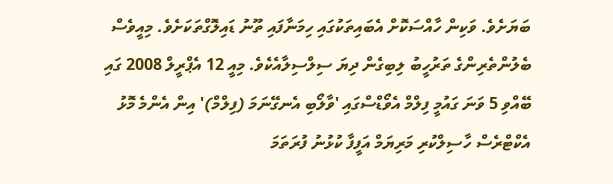ބަޔަށެވެ. ވަކިން ހާއްސަކޮށް އެބައިތަކުގައި ހިމަނާފައި ތޫނު ޑައިލޮގްތަކަށެވެ. މިއީވެސް ބެލުންތެރިންގެ ތަރުހީބު ލިބިގެން ދިޔަ ސިލްސިލާއެކެވެ. މިއީ 12 އެޕްރީލް 2008 ގައި ބޭއްވި 5 ވަނަ ގައުމީ ފިލްމް އެވޯޑްސްގައި 'ވާލޯބި އެނގޭނަމަ (ފިލްމް)' އިން އެންމެ މޮޅު އެކްޓްރެސް ހާސިލްކުރި މަރިޔަމް އަފީފާ ކުޅުނު ފުރަތަމަ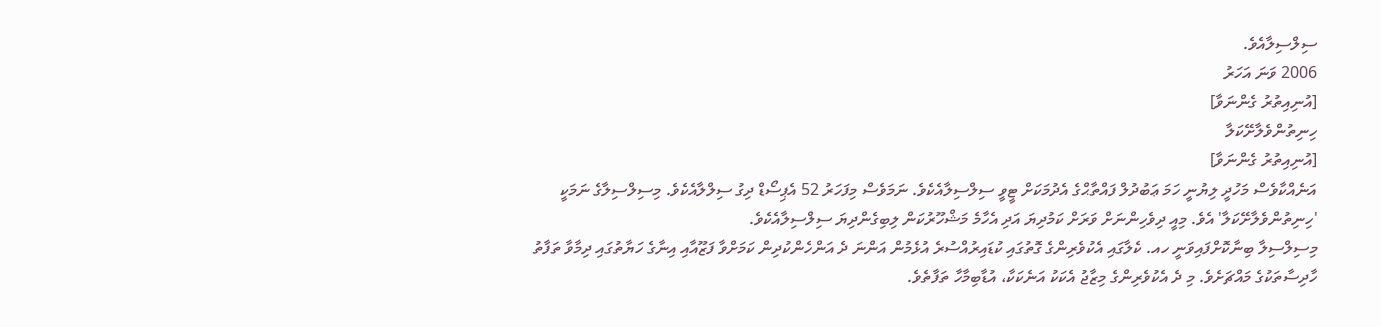ސިލްސިލާއެވެ.
2006 ވަނަ އަހަރު
[އުނިއިތުރު ގެންނަވާ]
ހިނިތުންވެލާށޭކަލާ
[އުނިއިތުރު ގެންނަވާ]
އަނެއްކާވެސް މަހުދީ ލިޔުނީ ހަމަ ޢަބުދުލް ފައްތާޙްގެ އެދުމަކަށް ޓީވީ ސިލްސިލާއެކެވެ. ނަމަވެސް މިފަހަރު 52 އެޕިސޯޑް ދިގު ސިލްލާއެކެވެ. މިސިލްސިލާގެ ނަމަކީ 'ހިނިތުންވެލާށޭކަލާ' އެވެ. މިއީ ދިވެހިންނަށް ވަރަށް ކަމުދިޔަ އަދި އެހާމެ މަޝްހޫރުކަން ލިބިގެންދިޔަ ސިލްސިލާއެކެވެ.
މިސިލްސިލާ ބިނާކޮށްފައިވަނީ ހއ. ކެލާގައި އެކުވެރިންގެ ގޮތުގައި ކުޑައިރުއްސުރެ އުޅެމުން އަންނަ ދެ އަންހެންކުދިން ކަމަށްވާ ފަޒޫއާއި އިނާގެ ހަޔާތުގައި ދިމާވާ ތަފާތު ހާދިސާތަކުގެ މައްޗަށެވެ. މި ދެ އެކުވެރިންގެ މިޒާޖު އެކަކު އަނެކަކާ، އުޑާބިމާހާ ތަފާތެވެ.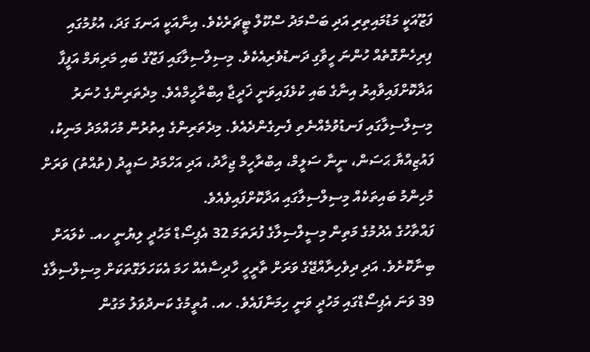ފަޒޫއަކީ މަޑުމައިތިރި އަދި ބަސްމަދު ސްކޫލް ޓީޗަރެކެވެ. އިނާއަކީ އަނގަ ގަދަ، އުޅުމުގައި ފިރިހެންގޮތެއް ހުންނަ ހީވާގި ދަނޑުވެރިއެކެވެ. މިސިލްސިލާގައި ފަޒޫގެ ބައި މަރިޔަމް އަފީފާ އަދާކޮށްފައިވާއިރު އިނާގެ ބައި ކުޅެފައިވަނީ ޚަދީޖާ އިބްރާހީމްއެވެ. މިދެތަރިންގެ ހުނަރު މިސިލްސިލާގައި ފަނޑުވުމެއްނެތި ފެނިގެންދެއެވެ. މިދެތަރިންގެ އިތުރުން މުހައްމަދު މަނިކު، ފައުޒިއްޔާ ޙަސަން، ނީނާ ސަލީމް، އިބްރާހީމް ޖިހާދު، އަދި އަހްމަދު ސައީދު (ތުއްތު) ވަރަށް މުހިންމު ބައިތަކެއް މިސިލްސިލާގައި އަދާކޮށްފައިވެއެވެ.
ފައްތާހުގެ އެދުމުގެ މަތިން މިސީލްސިލާގެ ފުރަތަމަ 32 އެޕިސޯޑް މަހުދީ ލިޔުނީ ހއ. ކެލައަށް ބިނާކޮށެވެ. އަދި ދިވެހިރާއްޖޭގެ ވަރަށް ތާރީހީ ހާދިސާއެއް ހަމަ އެކަހަލަގޮތަކަށް މިސިލްސިލާގެ 39 ވަނަ އެޕިސޯޑްގައި މަހުދީ ވަނީ ހިމަނާފައެވެ. ހއ. އުތީމުގެ ކަނދުވަލު މަގުން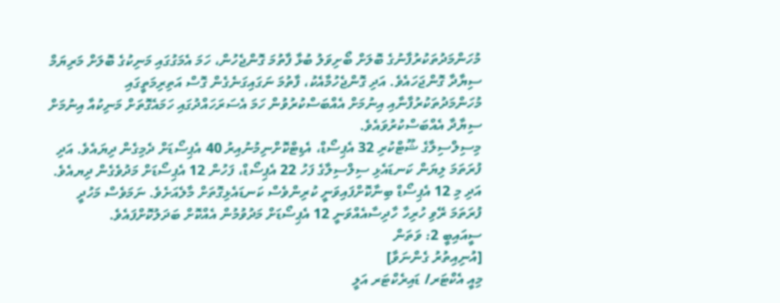މުހަންމަދުތަކުރުފާނުގެ ބޮލަށް ބޯށިވަލު ބުޅާ ފާތުމަ ގޮންޖެހުން، ހަމަ އެމަގުގައި މަނިކުގެ ބޮލަށް މަރިޔަމް ސިޔާދާ ގޮންޖަހައެވެ. އަދި ގޮންޖެހުމާއެކު، ފާތުމަ ނަގައިގަނެގެން ގޮސް އަތިރިމަތީގައި މުހަންމަދުތަކުރުފާނާއި އިނުމަށް އެއްބަސްކުރުވުން ހަމަ އެސަރަހައްދުގައި ހަމައެގޮތަށް މަނިކުއާ އިނުމަށް ސިޔާދާ އެއްބަސްކުރުވައެވެ.
މިސިލްސިލާގެ ޝޫޓްކުރި 32 އެޕިސޯޑް، އެޑިޓްކޮށްނިމުނުއިރު 40 އެޕިސޯޑަށް ދެމިގެން ދިޔައެވެ. އަދި ފުރަތަމަ ލިޔަން ކަނޑައެޅި ސިލްސިލާގެ ފަހު 22 އެޕިސޯޑް، ފަހުން 12 އެޕިސޯޑަށް މަދުވެގެން ދިޔއެވެ. އަދި މި 12 އެޕިސޯޑް ބިނާކޮށްފައިވަނީ ކުރިންވެސް ކަނޑައެޅިގޮތަށް މާލެއަށެވެ. ނަމަވެސް މަހުދީ ފުރަތަމަ ރޭވި ހުރިހާ ހާދިސާއެއްވަނީ 12 އެޕިސޯޑަށް މަދުވުމުން އެއްކޮށް ބަދަލުކޮށްފައެވެ.
ސީއައިބީ 2: ވަތަން
[އުނިއިތުރު ގެންނަވާ]
މިއީ އެކްޓަރ/ ޑައިރެކްޓަރ އަލީ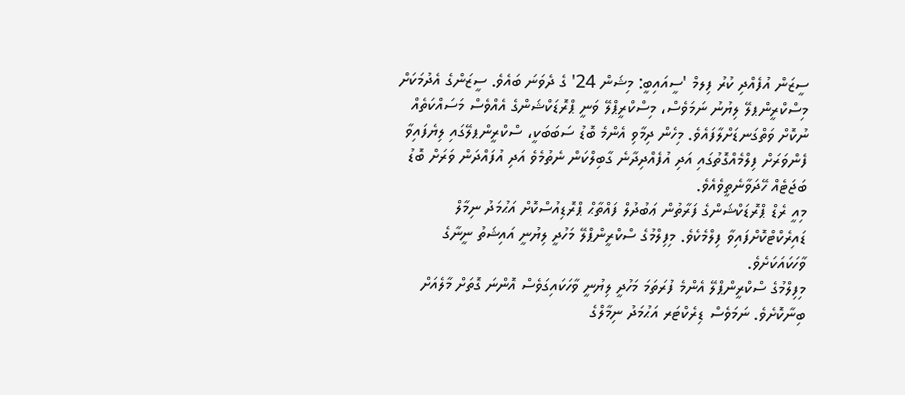ސީޒަން އުފެއްދި ކުރު ފިލމް 'ސީއައިބީ: މިޝަން 24' ގެ ދެވަނަ ބައެވެ. ސީޒަންގެ އެދުމަކަށް މިސްކްރީންޕލޭ ލިޔުނު ނަމަވެސް، މިސްކްރީޕްލޭ ވަނީ ޕްރޮޑަކްޝަންގެ އެއްވެސް މަސައްކަތެއް ނުކޮށް ވަތްގަނޑަށްލާފައެވެ. މިހެން ދިމާވި އެންމެ ބޮޑު ސަބަބަކީ، ސްކްރީންޕލޭގައި ލިޔެފައިވާ ފެންވަރަށް ފިލްމެއްގޮތުގައި އަދި އުފެއްދިދާނެ ގާބިލްކަން ނެތުމެވެ އަދި އުފައްދަން ވަރަށް ބޮޑު ބަޖަޓެއް ހޭދަވާނެތީވެއެވެ.
މިއީ ރެޑް ޕްރޮޑަކްޝަންގެ ފަރާތުން ޢަބުދުލް ފައްތާޙް ޕްރޮޑިއުސްކޮށް އަޙުމަދު ނިމާލް ޑައިރެކްޓްކޮށްފައިވާ ފިލްމެކެވެ. މިފިލްމުގެ ސްކްރީންޕްލޭ މަހުދީ ލިޔުނީ އައިޝަތު ނީނާގެ ވާހަކައަކަށެވެ.
މިފިލްމުގެ ސްކްރީންޕްލޭ އެންމެ ފުރަތަމަ މަހުދީ ލިޔުނީ ވާހަކައިގަވެސް އޮންނަ ގޮތަށް މާލެއަށް ބިނާކޮށެވެ. ނަމަވެސް ޑިރެކްޓަރ އަޙުމަދު ނިމާލްގެ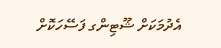އެދުމަކަށް ޝޫޓިންގ ފަސޭހަކޮށް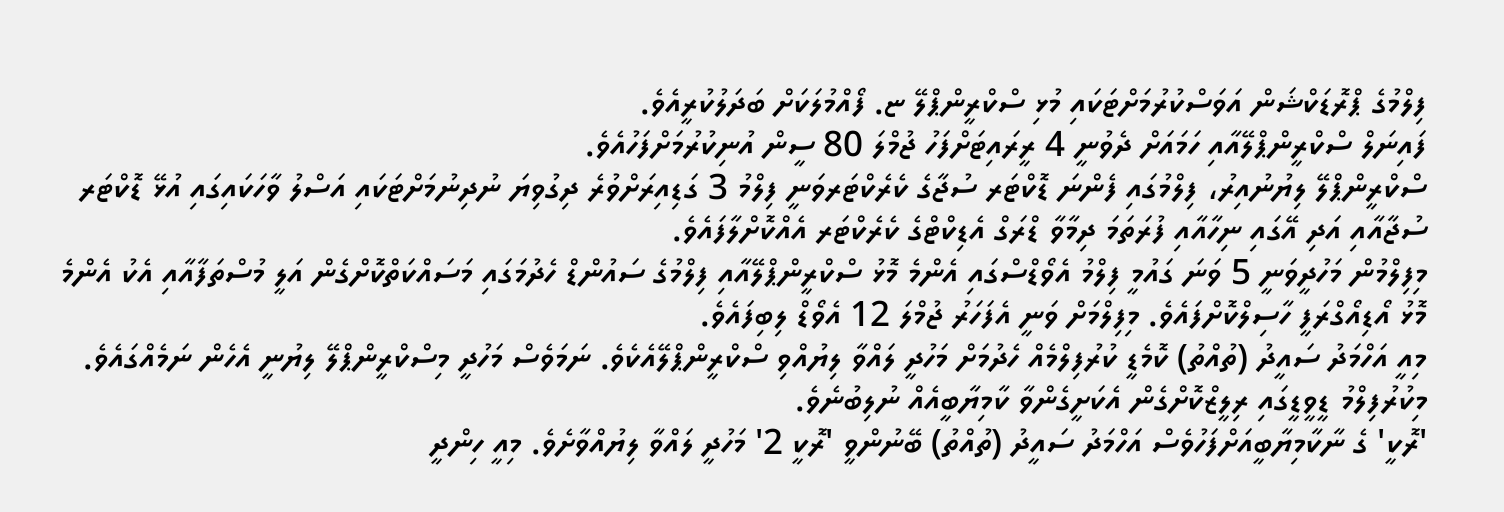ފިލްމުގެ ޕްރޮޑަކްޝަން އަވަސްކުރުމަށްޓަކައި މުޅި ސްކްރީންޕްލޭ ޏ. ފޯއްމުލަކަށް ބަދަލުކުރީއެވެ.
ފައިނަލް ސްކްރީންޕްލޭއާއި ހަމައަށް ދެވުނީ 4 ރީރައިޓަށްފަހު ޖުމްލަ 80 ސީން އުނިކުރުމަށްފަހުއެވެ.
ސްކްރީންޕްލޭ ލިޔުނުއިރު، ފިލްމުގައި ފެންނަ ޑޮކްޓަރ ސުޖާގެ ކެރެކްޓަރވަނީ ފިލްމު 3 ގަޑިއިރަށްވުރެ ދިގުވިޔަ ނުދިނުމަށްޓަކައި އަސްލު ވާހަކައިގައި އުޅޭ ޑޮކްޓަރ ސުޖާއާއި އަދި އޭގައި ނިހާއާއި ފުރަތަމަ ދިމާވާ ޑްރަގް އެޑިކްޓްގެ ކެރެކްޓަރ އެއްކޮށްލާފައެވެ.
މިފިލްމުން މަހުދީވަނީ 5 ވަނަ ގައުމީ ފިލްމު އެވޯޑްސްގައި އެންމެ މޮޅު ސްކްރީންޕްލޭއާއި ފިލްމުގެ ސައުންޑް ހެދުމަގައި މަސައްކަތްކޮށްގެން އަލީ މުސްތަފާއާއި އެކު އެންމެ މޮޅު އޯޑިއޯގްރަފީ ހާސިލްކޮށްފައެވެ. މިފިލްމަށް ވަނީ އެފަހަރު ޖުމްލަ 12 އެވޯޑް ލިބިފައެވެ.
މިއީ އަހްމަދު ސައީދު (ތުއްތު) ކޮމެޑީ ކުރުފިލްމެއް ހެދުމަށް މަހުދީ ލައްވާ ލިޔުއްވި ސްކްރީންޕްލޭއެކެވެ. ނަމަވެސް މަހުދީ މިސްކްރީންޕްލޭ ލިޔުނީ އެހެން ނަމެއްގައެވެ. މިކުރުފިލްމު ޑީވީޑީގައި ރިލީޒްކޮށްގެން އެކަށީގެންވާ ކާމިޔާބީއެއް ނުލިބުނެވެ.
'ރޮކީ' ގެ ނާކާމިޔާބީއަށްފަހުވެސް އަހްމަދު ސައީދު (ތުއްތު) ބޭނުންވީ 'ރޮކީ 2' މަހުދީ ލައްވާ ލިޔުއްވާށެވެ. މިއީ ހިންދީ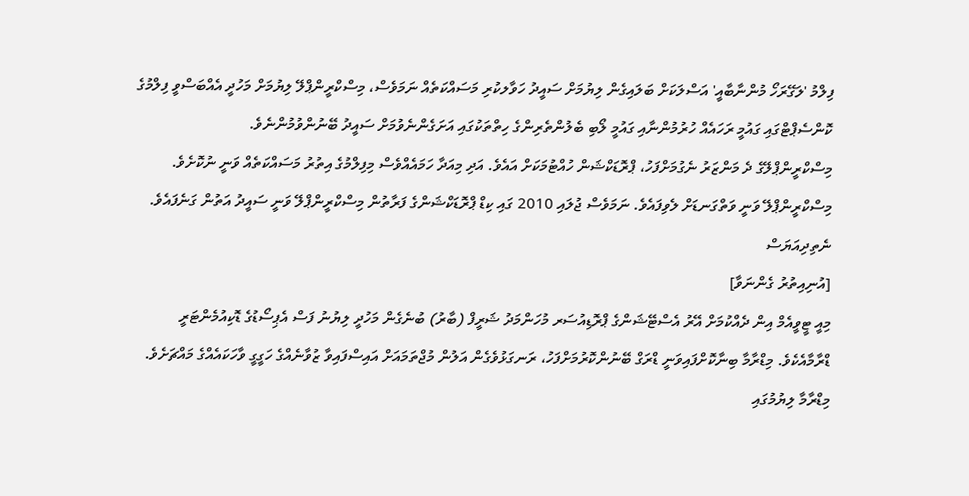ފިލްމު 'ލަގޭރަހޯ މުންނާބާއީ' އަސްލަކަށް ބަލައިގެން ލިޔުމަށް ސައީދު ހަވާލކުރި މަސައްކަތެއް ނަމަވެސް، މިސްކްރީންޕްލޭ ލިޔުމަށް މަހުދީ އެއްބަސްވީ ފިލްމުގެ ކޮންސެޕްޓްގައި ގައުމީ ރަހައެއް ހުރުމުންނާއި ގައުމީ ލޯބި ބެލުންތެރިންގެ ހިތްތަކުގައި އަށަގެންނެވުމަށް ސައީދު ބޭނުންވުމުންނެވެ.
މިސްކްރީންޕްލޭގެ ދެ މަންޒަރު ނެގުމަށްފަހު، ޕްރޮޑަކްޝަން ހުއްޓުމަކަށް އައެވެ. އަދި މިއަދާ ހަމައެއްވެސް މިފިލްމުގެ އިތުރު މަސައްކަތެއް ވަނީ ނުކޮށެވެ. މިސްކްރީންޕްލޭ ވަނީ ވަތްގަނޑަށް ލެވިފައެވެ. ނަމަވެސް ޖުލައި 2010 ގައި ކިޑް ޕްރޮޑަކްޝަންގެ ފަރާތުން މިސްކްރީންޕްލޭ ވަނީ ސައީދު އަތުން ގަނެފައެވެ.
ނެތިދިއަޔަސް
[އުނިއިތުރު ގެންނަވާ]
މިއީ ޓީވީއެމް އިން ދެއްކުމަށް އޭރު އެސްޓޭޝަންގެ ޕްރޮޑިއުސަރ މުހަންމަދު ޝަރީފް (ބާރު) ބުނެގެން މަހުދީ ލިޔުނު ފަސް އެޕިސޯޑުގެ ޑޮކިއުމެންޓަރީ ޑްރާމާއެކެވެ. މިޑްރާމާ ބިނާކޮށްފައިވަނީ ޑްރަގް ބޭނުންކޮރުމަށްފަހު، ރަނގަޅުވެގެން އަލުން މުޖްތަމައަށް އައިސްފައިވާ ޒުވާނެއްގެ ހަގީގީ ވާހަކައެއްގެ މައްޗަށެވެ. މިޑްރާމާ ލިޔުމުގައި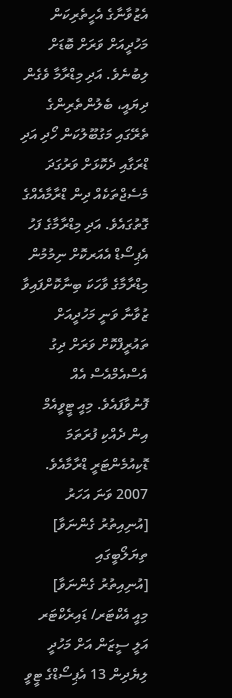އެޒުވާނާގެ އެހީތެރިކަން މަހުދީއަށް ވަރަށް ބޮޑަށް ލިބުނެވެ. އަދި މިޑްރާމާ ވެގެން ދިޔައީ، ބެލުންތެރިންގެ ތެރޭގައި މަގުބޫލުކަން ހޯދި އަދި ޑްރަގާއި ދެކޮޅަށް ވަރުގަދަ މެސެޖްތަކެއް ދިން ޑްރާމާއެއްގެ ގޮތުގައެވެ. އަދި މިޑްރާމާގެ ފަހު އެޕިސޯޑް އެއަރކޮށް ނިމުމުން މިޑްރާމާގެ ވާހަކަ ބިނާކޮށްފައިވާ ޒުވާނާ ވަނީ މަހުދީއަށް ތައުރީފްކޮށް ވަރަށް ދިގު އެސްއެމްއެސް އެއް ފޮނުވާފައެވެ. މިއީ ޓީވީއެމް އިން ދެއްކި ފުރަތަމަ ޑޮކިއުމެންޓަރީ ޑްރާމާއެވެ.
2007 ވަނަ އަހަރު
[އުނިއިތުރު ގެންނަވާ]
ތިޔަލޯބީގައި
[އުނިއިތުރު ގެންނަވާ]
މިއީ އެކްޓަރ/ ޑައިރެކްޓަރ އަލީ ސީޒަން އަށް މަހުދީ ލިޔެދިން 13 އެޕިސޯޑްގެ ޓީވީ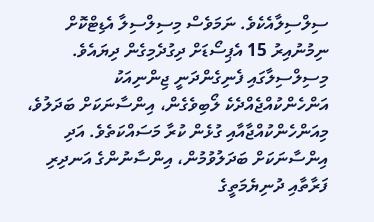ސިލްސިލާއެކެވެ. ނަމަވެސް މިސިލްސިލާ އެޑިޓްކޮށް ނިމުނުއިރު 15 އެޕިސޯޑަށް ދިގުދެމިގެން ދިޔައެވެ. މިސިލްސިލާގައި ފެނިގެންދަނީ ޖިންނިއަކު އަންހެންކުއްޖެއްދެކެ ލޯބިވެގެން، އިންސާނަކަށް ބަދަލުވެ، މިއަންހެންކުއްޖާއާއި ގުޅެން ކުރާ މަސައްކަތެވެ. އަދި އިންސާނަކަށް ބަދަލުވުމުން، އިންސާނުންގެ އަނދިރި ފަރާތާއި ދުނިޔެމަތީގެ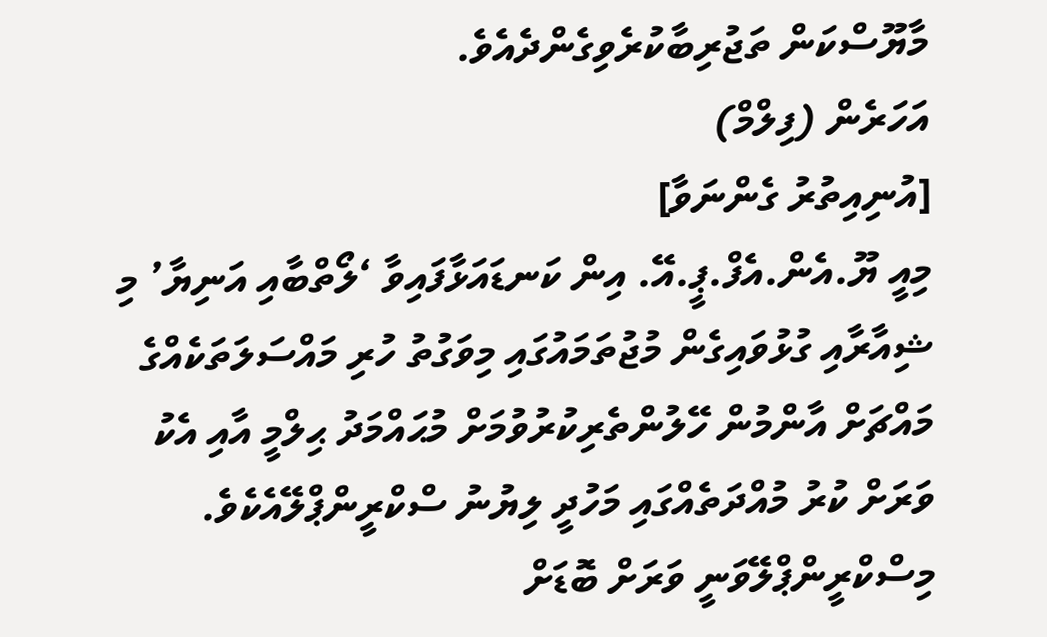މާޔޫސްކަން ތަޖުރިބާކުރެވިގެންދެއެވެ.
އަހަރެން (ފިލްމް)
[އުނިއިތުރު ގެންނަވާ]
މިއީ ޔޫ.އެން.އެފް.ޕީ.އޭ. އިން ކަނޑައަޅާފައިވާ ‘ލޯތްބާއި އަނިޔާ’ މި ޝިއާރާއި ގުޅުވައިގެން މުޖުތަމައުގައި މިވަގުތު ހުރި މައްސަލަތަކެއްގެ މައްޗަށް އާންމުން ހޭލުންތެރިކުރުވުމަށް މުޙައްމަދު ޙިލްމީ އާއި އެކު ވަރަށް ކުރު މުއްދަތެއްގައި މަހުދީ ލިޔުނު ސްކްރީންޕްލޭއެކެވެ. މިސްކްރީންޕްލޭވަނީ ވަރަށް ބޮޑަށް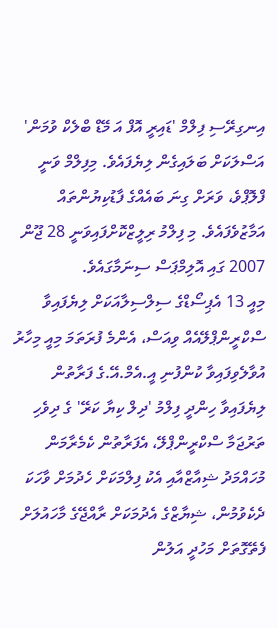އިނގިރޭސި ފިލްމް 'ޑައިރީ އޮފް އަ މޭޑް ބްލެކް ވުމަން' އަސްލަކަށް ބަލައިގެން ލިޔެފައެވެ. މިފިލްމް ވަނީ ފްލޮޕްވެ، ވަރަށް ގިނަ ބައެއްގެ ފާޑުކިޔުންތައް އަމާޒުވެފައެވެ. މި ފިލްމު ރިލީޒްކޮށްފައިވަނީ 28 ޖޫން 2007 ގައި އޮލިމްޕަސް ސިނަމާގައެވެ.
މިއީ 13 އެޕިސޯޑްގެ ސިލްސިލާއަކަށް ލިޔެފައިވާ ސްކްރީންޕްލޭއެއް ވިއަސް، އެންމެ ފުރަތަމަ މިއީ މިހާރު އުވާލެވިފައިވާ ކުންފުނި އީ.އެމް.އޭ.ގެ ފަރާތުން ލިޔެފައިވާ ހިންދީ ފިލްމު 'ދިލް ކިޔާ ކަރޭ' ގެ ދިވެހި ތަރުޖަމާ ސްކްރީންޕްލޭ، އެފަރާތުން ކެމެރާމަން މުހައްމަދު ޝިއާޒްއާއި އެކު ފިލްމަކަށް ހެދުމަށް ވާހަކަ ދެކެވުމުން، ޝިޔާޒްގެ އެދުމަކަށް ރާއްޖޭގެ މާހައުލަށް ފެތޭގޮތަށް މަހުދީ އަލުން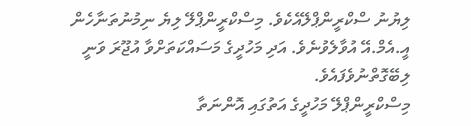ލިޔުނު ސްކްރީންޕްލޭއެކެވެ. މިސްކްރީންޕްލޭ ލިޔެ ނިމުނުތަނާހެން އީ.އެމް.އޭ އުވާލެވުނެވެ. އަދި މަހުދީގެ މަސައްކަތަށްވާ އުޖޫރަ ވަނީ ލިބޭގޮތްނުވެފައެވެ.
މިސްކްރީންޕްލޭ މަހުދީގެ އަތުގައި އޮންނަތާ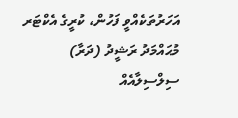އަހަރުތަކެއްވީ ފަހުން، ކުރީގެ އެކްޓަރ މުޙައްމަދު ރަޝީދު (ދަރާ) ސިލްސިލާއެއް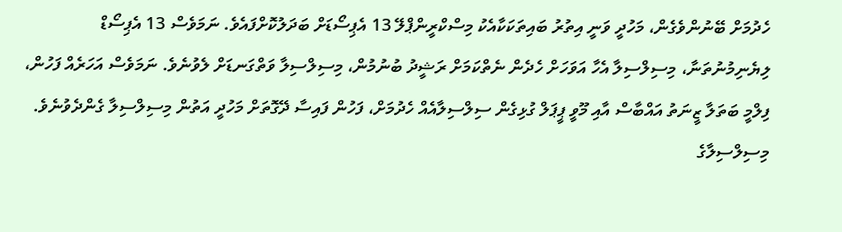ހެދުމަށް ބޭނުންވެގެން، މަހުދީ ވަނީ އިތުރު ބައިތަކަކާއެކު މިސްކްރީންޕްލޭ 13 އެޕިސޯޑަށް ބަދަލުކޮށްފައެވެ. ނަމަވެސް 13 އެޕިސޯޑް ލިޔެނިމުނުތަނާ، މިސިލްސިލާ އެހާ އަވަހަށް ހެދެން ނެތްކަމަށް ރަޝީދު ބުނުމުން، މިސިލްސިލާ ވަތްގަނޑަށް ލެވުނެވެ. ނަމަވެސް އަހަރެއް ފަހުން، ފިލްމީ ބަތަލާ ޒީނަތު އައްބާސް އާއި މޫވީ ޕީޕަލް ގުޅިގެން ސިލްސިލާއެއް ހެދުމަށް، ފަހުން ފައިސާ ދޭގޮތަށް މަހުދީ އަތުން މިސިލްސިލާ ގެންދެވުނެވެ.
މިސިލްސިލާގެ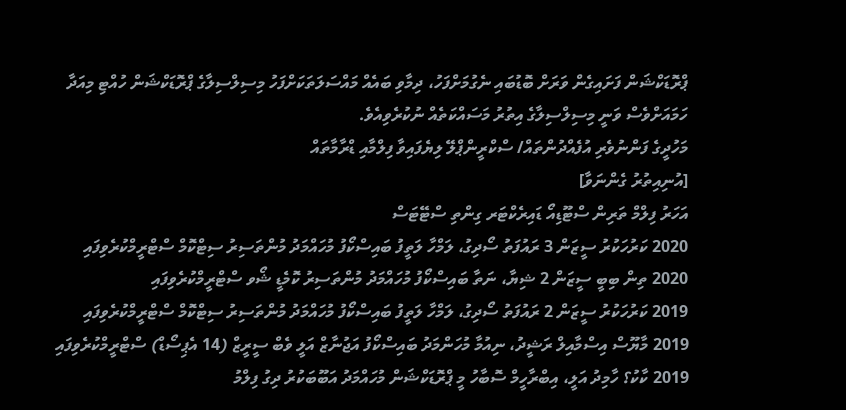ޕްރޮޑަކްޝަން ފަށައިގެން ވަރަށް ބޮޑުބައި ނެގުމަށްފަހު، ދިމާވި ބައެއް މައްސަލަތަކަށްފަހު މިސިލްސިލާގެ ޕްރޮޑަކްޝަން ހުއްޓި މިއަދާ ހަމައަށްވެސް ވަނީ މިސިލްސިލާގެ އިތުރު މަސައްކަތެއް ނުކުރެވިއެވެ.
މަހުދީގެ ފަންނުވެރި އުފެއްދުންތައް/ ސްކްރީންޕްލޭ ލިޔެފައިވާ ފިލްމާއި ޑްރާމާތައް
[އުނިއިތުރު ގެންނަވާ]
އަހަރު ފިލްމް ތަރިން ސްޓޫޑިއޯ ޑައިރެކްޓަރ ގިންތި ސްޓޭޓަސް
2020 ކަރުހަކުރު ސީޒަން 3 ރައުފަތު ސޯދިގު، ލަމްހާ ލަތީފު ބައިސްކޯފު މުހައްމަދު މުންތަސިރު ސިޓްކޮމް ސްޓްރީމްކުރެވިފައި
2020 ތިން ބިބީ ސީޒަން 2 ޝިޔާ، ނަތާ ބައިސްކޯފު މުހައްމަދު މުންތަސިރު ކޮމެޑީ ޝޯވ ސްޓްރީމްކުރެވިފައި
2019 ކަރުހަކުރު ސީޒަން 2 ރައުފަތު ސޯދިގު، ލަމްހާ ލަތީފު ބައިސްކޯފު މުހައްމަދު މުންތަސިރު ސިޓްކޮމް ސްޓްރީމްކުރެވިފައި
2019 މާޔޫސް އިސްމާއިލް ރަޝީދު، ނިއުމާ މުހަންމަދު ބައިސްކޯފު އަޖުނާޒް އަލީ ވެބް ސީރީޒް (14 އެޕިސޯޑް) ސްޓްރީމްކުރެވިފައި
2019 ކާކު؟ ހާމިދު އަލީ، އިބްރާހީމް ސޮބާހު މީ ޕްރޮޑަކްޝަން މުހައްމަދު އަބޫބަކުރު ދިގު ފިލްމު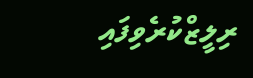ރިލީޒްކުރެވިފައި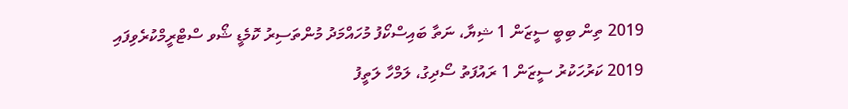2019 ތިން ބިބީ ސީޒަން 1 ޝިޔާ، ނަތާ ބައިސްކޯފު މުހައްމަދު މުންތަސިރު ކޮމެޑީ ޝޯވ ސްޓްރީމްކުރެވިފައި
2019 ކަރުހަކުރު ސީޒަން 1 ރައުފަތު ސޯދިގު، ލަމްހާ ލަތީފު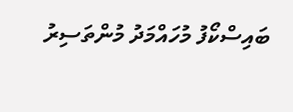ބައިސްކޯފު މުހައްމަދު މުންތަސިރު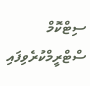ސިޓްކޮމް ސްޓްރީމްކުރެވިފައި